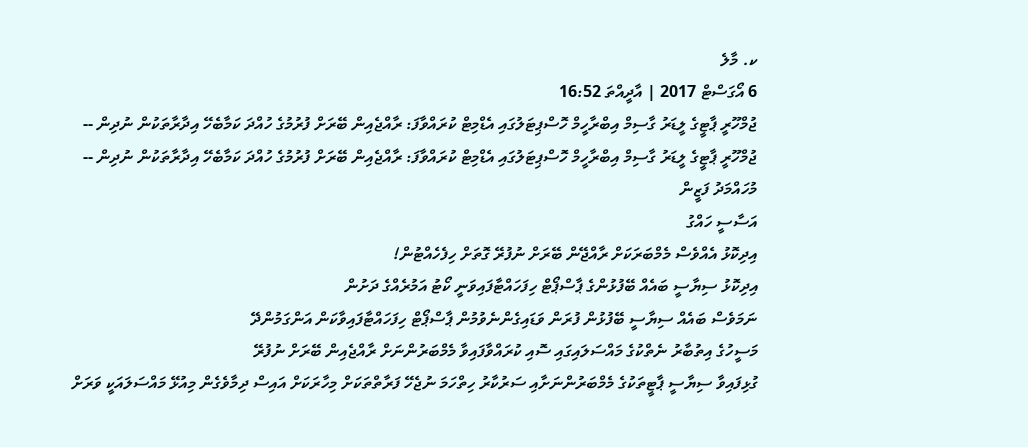ކ. މާލެ
6 އޯގަސްޓް 2017 | އާދީއްތަ 16:52
ޖުމްހޫރީ ޕާޓީގެ ލީޑަރު ގާސިމް އިބްރާހީމް ހޮސްޕިޓަލުގައި އެޑްމިޓް ކުރައްވާފަ: ރާއްޖެއިން ބޭރަށް ފުރުމުގެ ހުއްދަ ކަމާބެހޭ އިދާރާތަކުން ނުދިން --
ޖުމްހޫރީ ޕާޓީގެ ލީޑަރު ގާސިމް އިބްރާހީމް ހޮސްޕިޓަލުގައި އެޑްމިޓް ކުރައްވާފަ: ރާއްޖެއިން ބޭރަށް ފުރުމުގެ ހުއްދަ ކަމާބެހޭ އިދާރާތަކުން ނުދިން --
މުހައްމަދު ފަޒީން
އަސާސީ ހައްގު
އިދިކޮޅު އެއްވެސް މެމްބަރަކަށް ރާއްޖޭން ބޭރަށް ނުފުރޭ ގޮތަށް ހިފެހެއްޓުން!
އިދިކޮޅު ސިޔާސީ ބައެއް ބޭފުޅުންގެ ޕާސްޕޯޓް ހިފަހައްޓާފައިވަނީ ކޯޓު އަމުރެއްގެ ދަށުން
ނަމަވެސް ބައެއް ސިޔާސީ ބޭފުޅުން ފުރަން ވަޑައިގެންނެވުމުން ޕާސްޕޯޓް ހިފަހައްޓާފައިވާކަން އަންގަމުންދޭ
މަސީހުގެ އިތުބާރު ނެތްކުގެ މައްސަލައިގައި ސޮއި ކުރައްވާފައިވާ މެމްބަރުންނަށް ރާއްޖެއިން ބޭރަށް ނުފުރޭ
ގުޅިފައިވާ ސިޔާސީ ޕާޓީތަކުގެ މެމްބަރުންނަށާއި ސަރުކާރު ހިތްހަމަ ނުޖެހޭ ފަރާތްތަކަށް މިހާރަކަށް އައިސް ދިމާވެގެން މިއުޅޭ މައްސަލައަކީ ވަރަށް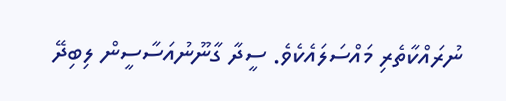ނުރައްކާތެރި މައްސަލައެކެވެ. ސީދާ ގާނޫނުއަސާސީން ލިބިދޭ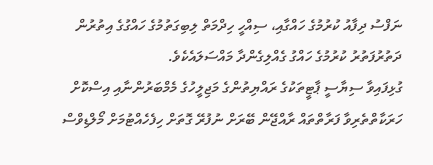ނަފްސު ދިފާއު ކުރުމުގެ ހައްގާއި، ސިއްހީ ހިދްމަތް ލިބިގަތުމުގެ ހައްގުގެ އިތުރުން ދަތުރުފަތުރު ކުރުމުގެ ހައްގު ގެއްލިގެންދާ މައްސަލައެކެވެ.
ގުޅިފައިވާ ސިޔާސީ ޕާޓީތަކުގެ ރައްޔިތުންގެ މަޖިލީހުގެ މެމްބަރުންނާއި އިސްކޮށް ހަރަކާތްތެރިވާ ފަރާތްތައް ރާއްޖޭން ބޭރަށް ނުފުރޭ ގޮތަށް ހިފެހެއްޓުމަށް މޯލްޑިވްސް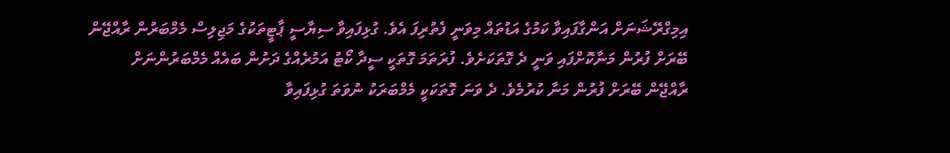އިމިގްރޭޝަނަށް އަންގާފައިވާ ކަމުގެ އަޑުތައް މިވަނީ ފެތުރިފަ އެވެ. ގުޅިފައިވާ ސިޔާސީ ޕާޓީތަކުގެ މަޖިލިސް މެމްބަރުން ރާއްޖޭން ބޭރަށް ފުރުން މަނާކޮށްފައި ވަނީ ދެ ގޮތަކަށެވެ. ފުރަތަމަ ގޮތަކީ ސީދާ ކޯޓު އަމުރެއްގެ ދަށުން ބައެއް މެމްބަރުންނަށް ރާއްޖޭން ބޭރަށް ފުރުން މަނާ ކުރުމެވެ. ދެ ވަނަ ގޮތަކަކީ މެމްބަރަކު ނުވަތަ ގުޅިފައިވާ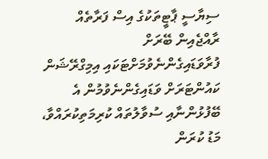ސިޔާސީ ޕާޓީތަކުގެ އިސް ފަރާތެއް ރާއްޖެއިން ބޭރަށް ފުރާވަޑައިގެންނެވުމަށްޓަކައި އިމިގްރޭޝަން ކައުންޓަރަށް ވަޑައިގެންނެވުމުން އެ ބޭފުޅުންނާއި ސުވާލުތައް ކުރިމަތިކުރައްވާ، މަޑު ކުރަން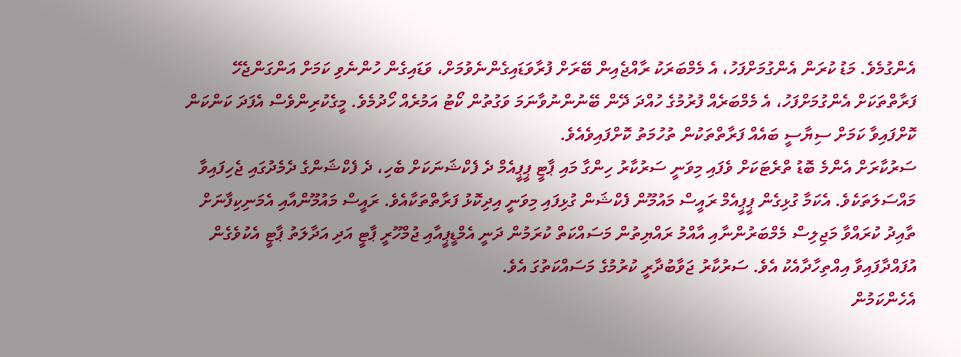އެންގުމެވެ. މަޑު ކުރަން އެންގުމަށްފަހު، އެ މެމްބަރަކު ރާއްޖެއިން ބޭރަށް ފުރާވަޑައިގެންނެވުމަށް، ވަޑައިގެން ހުންނެވި ކަމަށް އަންގަންޖެހޭ ފަރާތްތަކަށް އެންގުމަށްފަހު، އެ މެމްބަރެއް ފުރުމުގެ ހުއްދަ ދޭން ބޭނުންނުވާނަމަ ވަގުތުން ކޯޓު އަމުރެއް ހޯދުމެވެ. މީގެކުރިންވެސް އެފަދަ ކަންކަން ކޮށްފައިވާ ކަމަށް ސިޔާސީ ބައެއް ފަރާތްތަކުން ތުހުމަތު ކޮށްފައިވެއެވެ.
ސަރުކާރަށް އެންމެ ބޮޑު ތްރެޓަކަށް ވެފައި މިވަނީ ސަރުކާރު ހިންގާ މައި ޕާޓީ ޕީޕީއެމް ދެ ފެކްޝަނަކަށް ބެހި، ދެ ފެކްޝަންގެ ދެމެދުގައި ޖެހިފައިވާ މައްސަލަތަކެވެ. އެކަމާ ގުޅިގެން ޕީޕީއެމް ރައީސް މައުމޫން ފެކްޝަން ގުޅިފައި މިވަނީ އިދިކޮޅު ފަރާތްތަކާއެވެ. ރައީސް މައުމޫންއާއި އެމަނިކިފާނަށް ތާއިދު ކުރައްވާ މަޖިލިސް މެމްބަރުންނާއި އާއްމު ރައްޔިތުން މަސައްކަތް ކުރަމުން ދަނީ އެމްޑީޕީއާއި ޖުމްހޫރީ ޕާޓީ އަދި އަދާލަތު ޕާޓީ އެކުވެގެން އުފައްދާފައިވާ އިއްތިހާދާއެކު އެވެ. ސަރުކާރު ޖަވާބުދާރީ ކުރުމުގެ މަސައްކަތުގަ އެވެ.
އެހެންކަމުން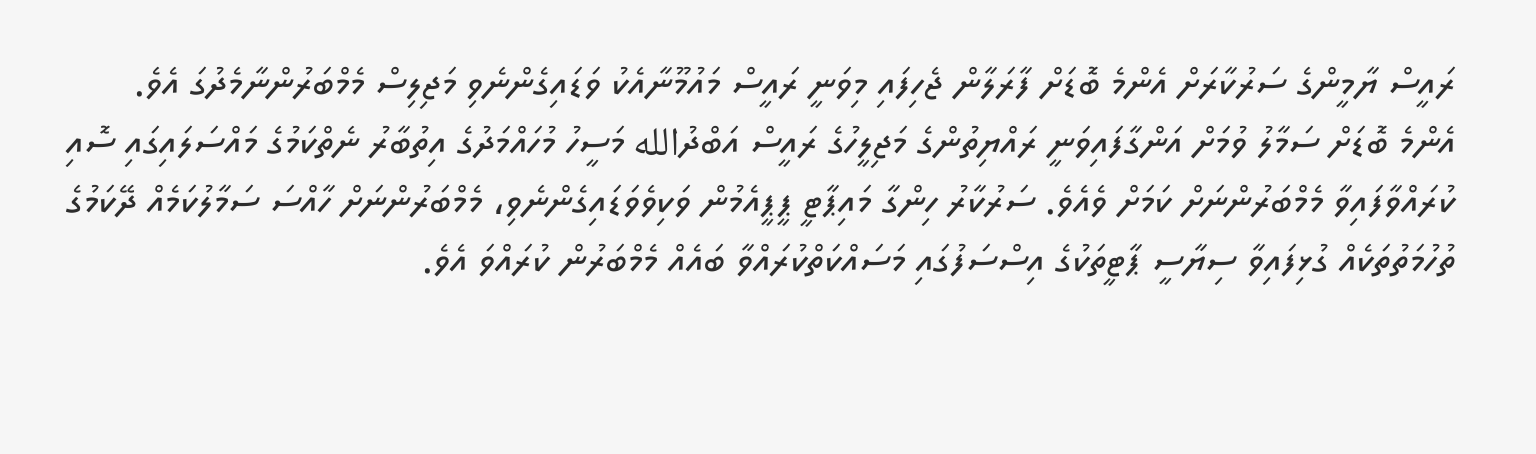ރައީސް ޔާމީންގެ ސަރުކާރަށް އެންމެ ބޮޑަށް ފާރަލާން ޖެހިފައި މިވަނީ ރައީސް މައުމޫނާއެކު ވަޑައިގެންނެވި މަޖިލިސް މެމްބަރުންނާމެދުގަ އެވެ.
އެންމެ ބޮޑަށް ސަމާލު ވުމަށް އަންގާފައިވަނީ ރައްޔިތުންގެ މަޖިލީހުގެ ރައީސް އަބްދުالله މަސީހު މުހައްމަދުގެ އިތުބާރު ނެތްކަމުގެ މައްސަލައިގައި ސޮއި ކުރައްވާފައިވާ މެމްބަރުންނަށް ކަމަށް ވެއެވެ. ސަރުކާރު ހިންގާ މައިޕާޓީ ޕީޕީއެމުން ވަކިވެވަޑައިގެންނެވި، މެމްބަރުންނަށް ހާއްސަ ސަމާލުކަމެއް ދޭކަމުގެ ތުހުމަތުތަކެއް ގުޅިފައިވާ ސިޔާސީ ޕާޓީތަކުގެ އިސްސަފުގައި މަސައްކަތްކުރައްވާ ބައެއް މެމްބަރުން ކުރައްވަ އެވެ.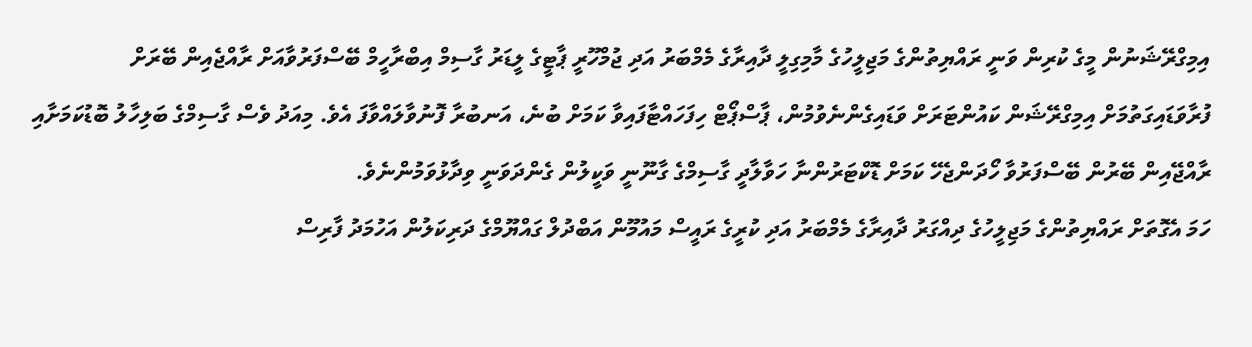އިމިގްރޭޝަނުން މީގެ ކުރިން ވަނީ ރައްޔިތުންގެ މަޖިލީހުގެ މާމިގިލީ ދާއިރާގެ މެމްބަރު އަދި ޖުމްހޫރީ ޕާޓީގެ ލީޑަރު ގާސިމް އިބްރާހީމް ބޭސްފަރުވާއަށް ރާއްޖެއިން ބޭރަށް ފުރާވަޑައިގަތުމަށް އިމިގްރޭޝަން ކައުންޓަރަށް ވަޑައިގެންނެވުމުން، ޕާސްޕޯޓް ހިފަހައްޓާފައިވާ ކަމަށް ބުނެ، އަނބުރާ ފޮނުވާލައްވާފަ އެވެ. މިއަދު ވެސް ގާސިމްގެ ބަލިހާލު ބޮޑުކަމަށާއި ރާއްޖޭއިން ބޭރުން ބޭސްފަރުވާ ހޯދަންޖެހޭ ކަމަށް ޑޮކްޓަރުންނާ ހަވާލާދީ ގާސިމްގެ ގާނޫނީ ވަކީލުން ގެންދަވަނީ ވިދާޅުވަމުންނެވެ.
ހަމަ އެގޮތަށް ރައްޔިތުންގެ މަޖިލީހުގެ ދިއްގަރު ދާއިރާގެ މެމްބަރު އަދި ކުރީގެ ރައީސް މައުމޫން އަބްދުލް ގައްޔޫމްގެ ދަރިކަލުން އަހުމަދު ފާރިސް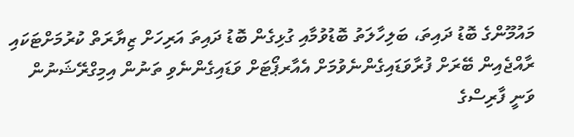މައުމޫންގެ ބޮޑު ދައިތަ، ބަލިހާލަތު ބޮޑުވުމާއި ގުޅިގެން ބޮޑު ދައިތަ އަރިހަށް ޒިޔާރަތް ކުރުމަށްޓަކައި ރާއްޖެއިން ބޭރަށް ފުރާވަޑައިގެންނެވުމަށް އެއާރޕޯޓަށް ވަޑައިގެންނެވި ތަނުން އިމިގްރޭޝަނުން ވަނީ ފާރިސްގެ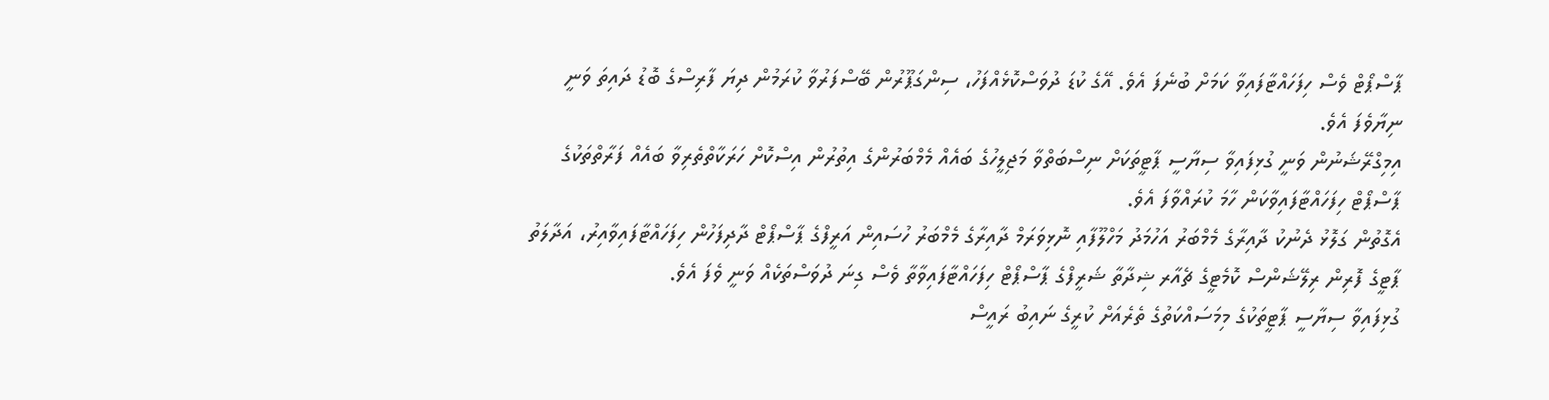ޕާސްޕޯޓް ވެސް ހިފަހައްޓާފައިވާ ކަމަށް ބުނެފަ އެވެ. އޭގެ ކުޑަ ދުވަސްކޮޅެއްފަހު، ސިންގަޕޫރުން ބޭސްފަރުވާ ކުރަމުން ދިޔަ ފާރިސްގެ ބޮޑު ދައިތަ ވަނީ ނިޔާވެފަ އެވެ.
އިމިގްރޭޝަނުން ވަނީ ގުޅިފައިވާ ސިޔާސީ ޕާޓީތަކަށް ނިސްބަތްވާ މަޖިލީހުގެ ބައެއް މެމްބަރުންގެ އިތުރުން އިސްކޮށް ހަރަކާތްތެރިވާ ބައެއް ފަރާތްތަކުގެ ޕާސްޕޯޓް ހިފަހައްޓާފައިވާކަން ހާމަ ކުރައްވާފަ އެވެ.
އެގޮތުން ގަލޮޅު ދެނުކު ދާއިރާގެ މެމްބަރު އަހުމަދު މަހްލޫފާއި ނޮޅިވަރަމް ދާއިރާގެ މެމްބަރު ހުސައިން އަރީފްގެ ޕާސްޕޯޓް ދާދިފަހުން ހިފަހައްޓާފައިވާއިރު، އަދާލަތު ޕާޓީގެ ފޮރިން ރިލޭޝަންސް ކޮމެޓީގެ ޗެއާރ ޝިދާތާ ޝަރީފްގެ ޕާސްޕޯޓް ހިފަހައްޓާފައިވާތާ ވެސް ގިނަ ދުވަސްތަކެއް ވަނީ ވެފަ އެވެ.
ގުޅިފައިވާ ސިޔާސީ ޕާޓީތަކުގެ މިމަސައްކަތުގެ ތެރެއަށް ކުރީގެ ނައިބު ރައީސް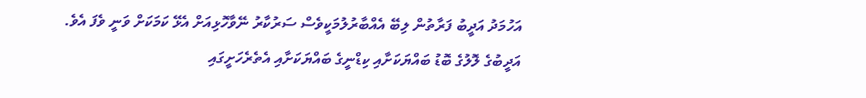އަހުމަދު އަދީބު ފަރާތުން ލިބޭ އެއްބާރުލުމަކީވެސް ސަރުކާރު ނޭވާހޮޅިއަށް އެޅޭ ކަމަކަށް ވަނީ ވެފަ އެވެ.
އަދީބުގެ ލޮލުގެ ބޮޑު ބައްޔަކަށާއި ކިޑްނީގެ ބައްޔަކަށާއި އެތެރެހަށީގައި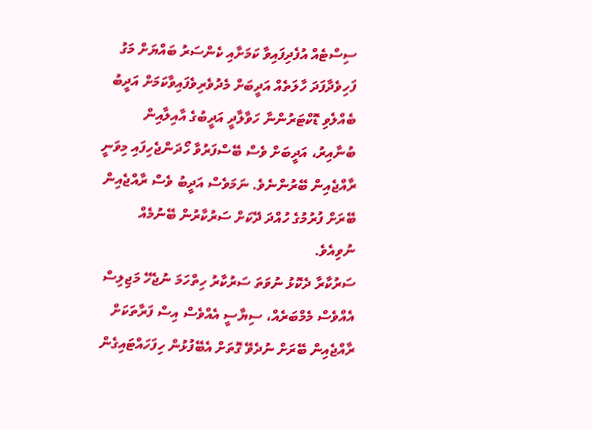ސިސްޓެއް އުފެދިފައިވާ ކަމަށާއި ކެންސަރު ބައްޔަށް މަގު ފަހިވެދާފަދަ ހާލަތެއް އަދީބަށް މެދުވެރިވެފައިވާކަމަށް އަދީބު ބެއްލެވި ޑޮކްޓަރުންނާ ހަވާލާދީ އަދީބުގެ އާއިލާއިން ބުނާއިރު، އަދީބަށް ވެސް ބޭސްފަރުވާ ހޯދަންޖެހިފައި މިވަނީ ރާއްޖެއިން ބޭރުންނެވެ. ނަމަވެސް އަދީބު ވެސް ރާއްޖެއިން ބޭރަށް ފުރުމުގެ ހުއްދަ ދޭކަށް ސަރުކާރުން ބޭނުމެއް ނުވިއެވެ.
ސަރުކާރާ ދެކޮޅު ނުވަތަ ސަރުކާރު ހިތްހަމަ ނުޖެހޭ މަޖިލިސް އެއްވެސް މެމްބަރެއް، ސިޔާސީ އެއްވެސް އިސް ފަރާތަކަށް ރާއްޖެއިން ބޭރަށް ނުދެވޭ ގޮތަށް އެބޭފުޅުން ހިފަހައްޓައިގެން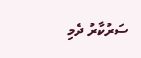ސަރުކާރު ދެމި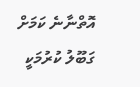އޮތްނާނެ ކަމަށް ގަބޫލު ކުރުމަކީ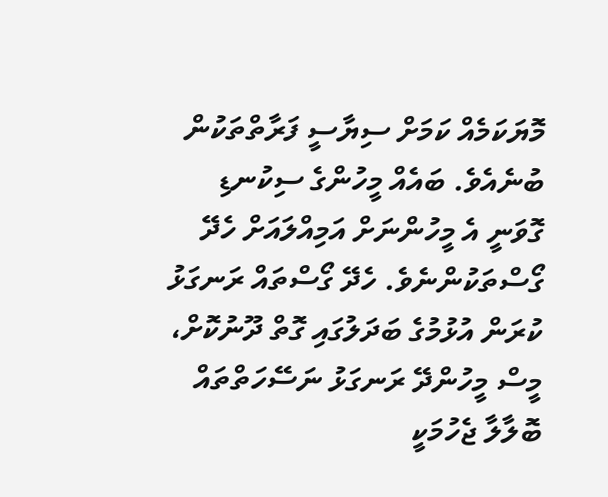މޮޔަކަމެއް ކަމަށް ސިޔާސީ ފަރާތްތަކުން ބުނެއެވެ. ބައެއް މީހުންގެ ސިކުނޑި ގޮވަނީ އެ މީހުންނަށް އަމިއްލައަށް ހެދޭ ގޯސްތަކުންނެވެ. ހެދޭ ގޯސްތައް ރަނގަޅު ކުރަން އުޅުމުގެ ބަދަލުގައި ގޮތް ދޫނުކޮށް، މީސް މީހުންދޭ ރަނގަޅު ނަސޭހަތްތައް ބޮލާލާ ޖެހުމަކީ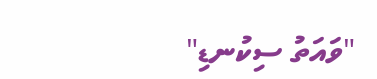"ވައަތު ސިކުނޑި"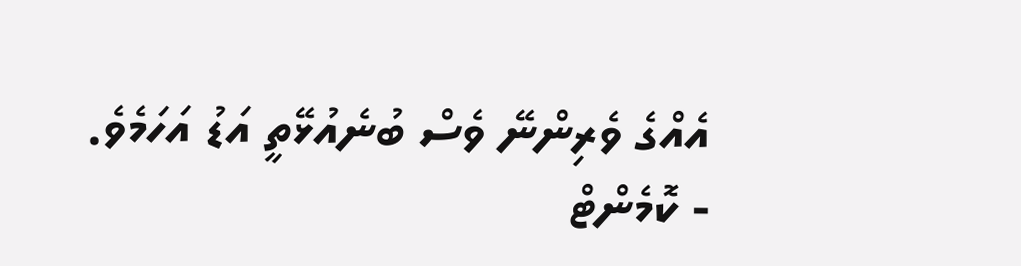އެއްގެ ވެރިންނޭ ވެސް ބުނެއުޅޭތީ އަޑު އަހަމެވެ.
- ކޮމެންޓް